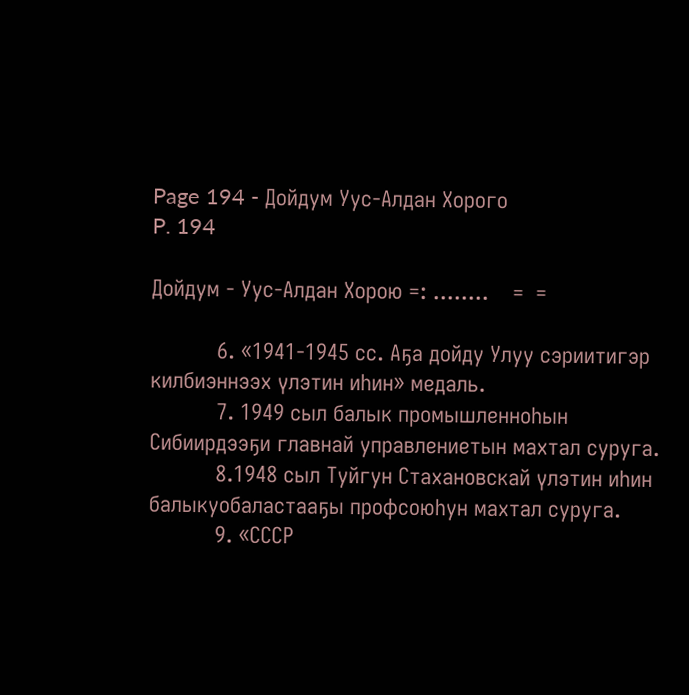Page 194 - Дойдум Уус-Алдан Хорого
P. 194

Дойдум - Уус-Алдан Хорою =: ........    =  =

           6. «1941-1945 сс. Аҕа дойду Улуу сэриитигэр килбиэннээх үлэтин иһин» медаль.
           7. 1949 сыл балык промышленноһын Сибиирдээҕи главнай управлениетын махтал суруга.
           8.1948 сыл Туйгун Стахановскай үлэтин иһин балыкуобаластааҕы профсоюһун махтал суруга.
           9. «СССР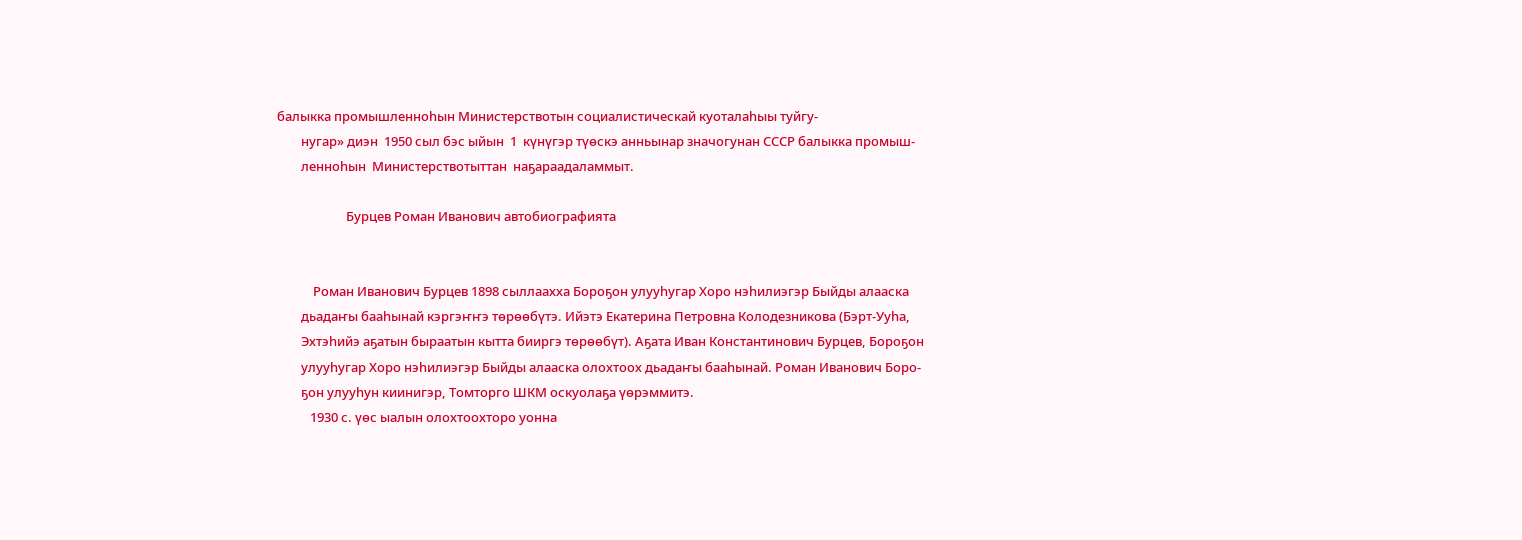балыкка промышленноһын Министерствотын социалистическай куоталаһыы туйгу-
        нугар» диэн  1950 сыл бэс ыйын  1  күнүгэр түөскэ анньынар значогунан СССР балыкка промыш-
        ленноһын  Министерствотыттан  наҕараадаламмыт.

                       Бурцев Роман Иванович автобиографията


            Роман Иванович Бурцев 1898 сыллаахха Бороҕон улууһугар Хоро нэһилиэгэр Быйды алааска
        дьадаҥы бааһынай кэргэҥҥэ төрөөбүтэ. Ийэтэ Екатерина Петровна Колодезникова (Бэрт-Ууһа,
        Эхтэһийэ аҕатын быраатын кытта бииргэ төрөөбүт). Аҕата Иван Константинович Бурцев, Бороҕон
        улууһугар Хоро нэһилиэгэр Быйды алааска олохтоох дьадаҥы бааһынай. Роман Иванович Боро-
        ҕон улууһун киинигэр, Томторго ШКМ оскуолаҕа үөрэммитэ.
           1930 с. үөс ыалын олохтоохторо уонна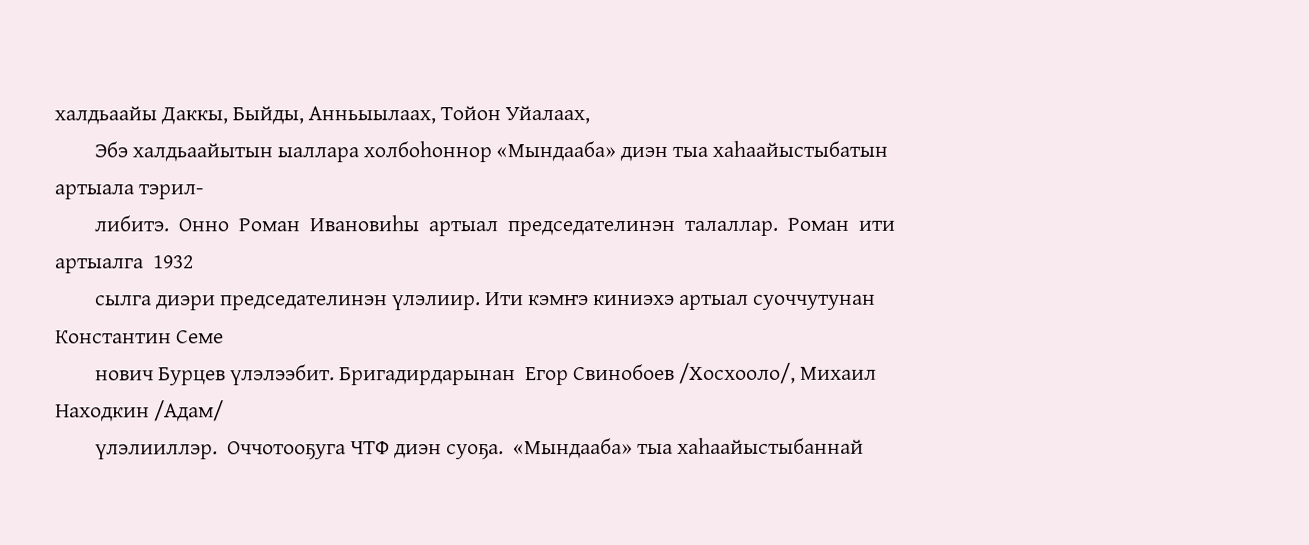халдьаайы Даккы, Быйды, Анньыылаах, Тойон Уйалаах,
        Эбэ халдьаайытын ыаллара холбоһоннор «Мындааба» диэн тыа хаһаайыстыбатын артыала тэрил-
        либитэ.  Онно  Роман  Ивановиһы  артыал  председателинэн  талаллар.  Роман  ити  артыалга  1932
        сылга диэри председателинэн үлэлиир. Ити кэмҥэ киниэхэ артыал суоччутунан Константин Семе
        нович Бурцев үлэлээбит. Бригадирдарынан  Егор Свинобоев /Хосхооло/, Михаил Находкин /Адам/
        үлэлииллэр.  Оччотооҕуга ЧТФ диэн суоҕа.  «Мындааба» тыа хаһаайыстыбаннай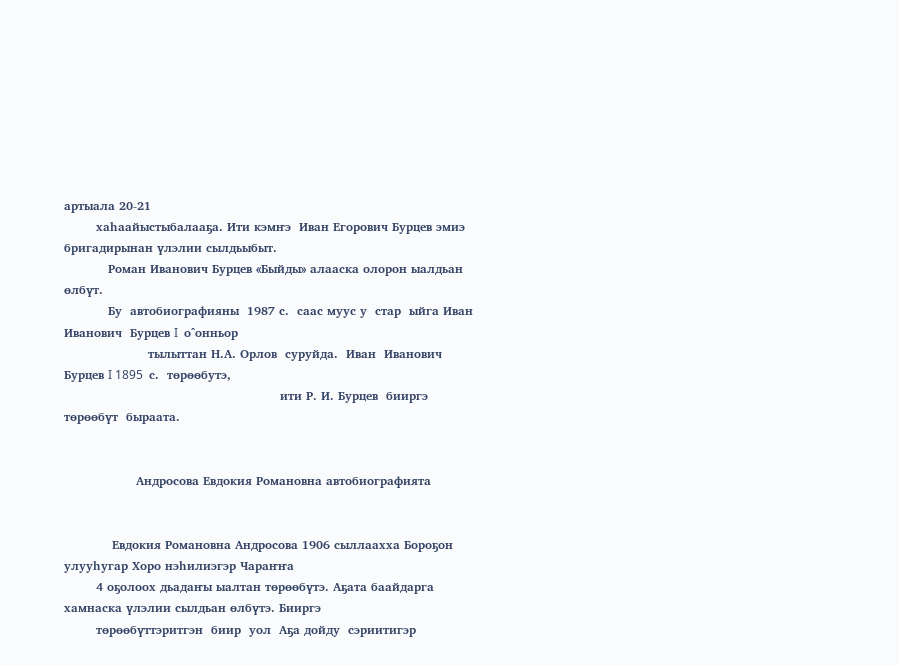артыала 20-21
        хаһаайыстыбалааҕа. Ити кэмҥэ  Иван Егорович Бурцев эмиэ бригадирынан үлэлии сылдьыбыт.
           Роман Иванович Бурцев «Быйды» алааска олорон ыалдьан өлбүт.
           Бу  автобиографияны  1987 с.  саас муус у  стар  ыйга Иван Иванович  Бурцев I  о^онньор
                     тылыттан Н.А. Орлов  суруйда.  Иван  Иванович  Бурцев I 1895  с.  төрөөбутэ,
                                                      ити Р. И. Бурцев  бииргэ  төрөөбүт  быраата.


                  Андросова Евдокия Романовна автобиографията


            Евдокия Романовна Андросова 1906 сыллаахха Бороҕон улууһугар Хоро нэһилиэгэр Чараҥҥа
        4 оҕолоох дьадаҥы ыалтан төрөөбүтэ. Аҕата баайдарга хамнаска үлэлии сылдьан өлбүтэ. Бииргэ
        төрөөбүттэритгэн  биир  уол  Аҕа дойду  сэриитигэр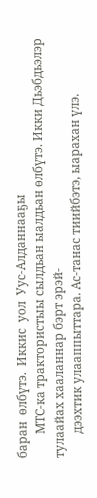баран  өлбүтэ.  Иккис  уол  Уус-Алданнааҕы
        МТС-ка трактористыы сылдьан ыалдьан өлбүтэ. Икки Дьэбдьэлэр тулаайах хааланнар бэрт эрэй-
        дээхтик улааппыттара. Ас-танас тиийбэтэ, ыарахан үлэ.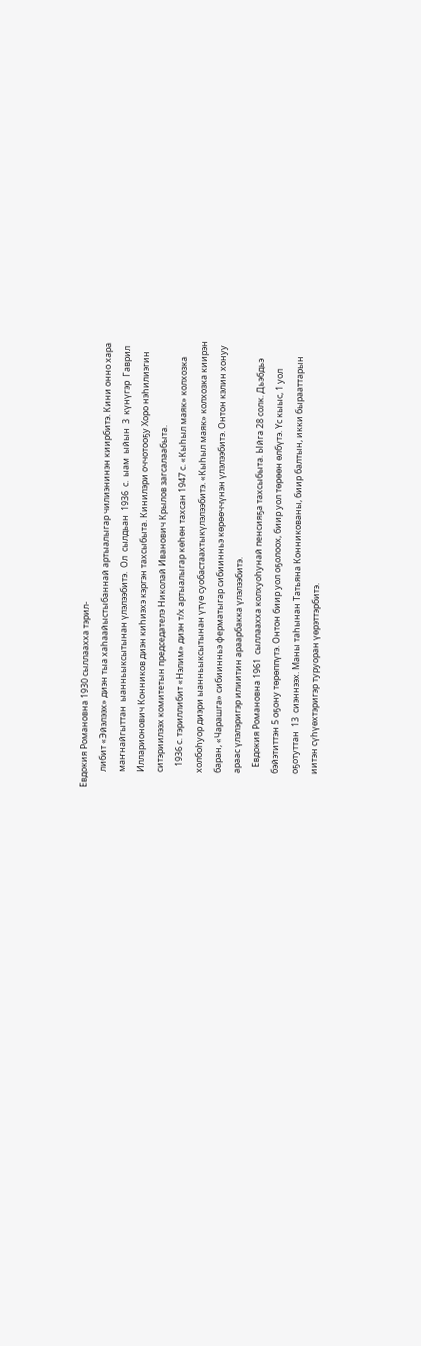Евдокия Романовна 1930 сыллаахха тэрил-
        либит «Эйэлээх» диэн тыа хаһаайыстыбаннай артыалыгар чилиэнинэн киирбитэ. Кини онно хара
        маҥнайгыттан  ыанньыксытынан үлэлээбитэ.  Ол  сылдьан  1936  с.  ыам  ыйын  3  күнүгэр  Гаврил
        Илларионович Конников диэн киһиэхэ кэргэн тахсыбыта. Кинилэри оччотооҕу Хоро нэһилиэгин
        ситэриилээх комитетын председателэ Николай Иванович Крылов загсалаабыта.
           1936 с. тэриллибит «Нэлим» диэн т/х артыалыгар көһөн тахсан 1947 с. «Кыһыл маяк» колхозка
        холбоһуор диэри ыанньыксытынан үтүө суобастаахтыкүлэлээбитэ. «Кыһыл маяк» колхозка киирэн
        баран, «Чарашга» сибиинньэ ферматыгар сибиинньэ көрөөччүнэн үлэлээбитэ. Онтон кэлин хонуу
        араас үлэлэригэр илиитин араарбакка үлэлээбитэ.
           Евдокия Романовна 1961  сыллаахха колхуоһунай пенсияҕа тахсыбыта. Ыйга 28 солк. Дьэбдьэ
        бэйэтиттэн 5 оҕону төрөппүтэ. Онтон биир уол оҕолоох, биир уол төрөөн өлбүтэ. Үс кыыс, 1 уол
        оҕотуттан  13  сиэннээх. Маны таһынан Татьяна Конникованы, биир балтын, икки бырааттарын
        иитэн сүһүөхтэригэр туруоран үөрэттэрбитэ.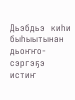Дьэбдьэ  киһи  быһыытынан дьоҥҥо-сэргэҕэ  истиҥ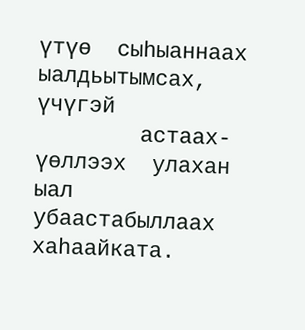үтүө  сыһыаннаах  ыалдьытымсах, үчүгэй
        астаах-үөллээх  улахан  ыал  убаастабыллаах  хаһаайката.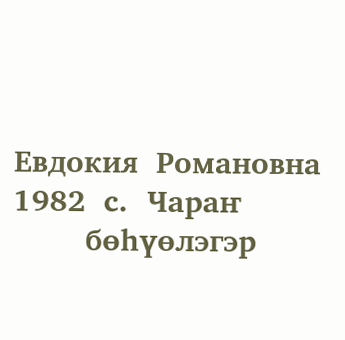Евдокия  Романовна  1982  с.  Чараҥ
        бөһүөлэгэр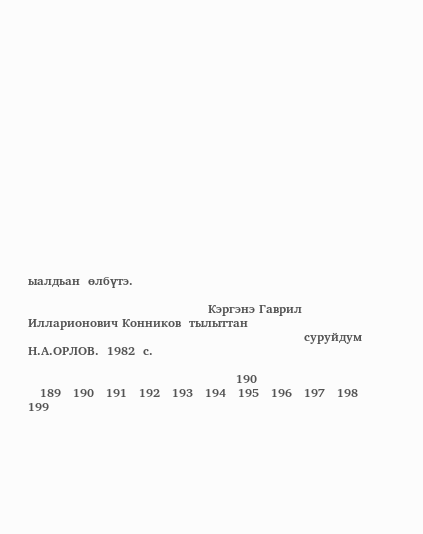ыалдьан  өлбүтэ.

                                             Кэргэнэ Гаврил  Илларионович Конников  тылыттан
                                                                     суруйдум  Н.А.ОРЛОВ.  1982  с.

                                                    190
   189   190   191   192   193   194   195   196   197   198   199